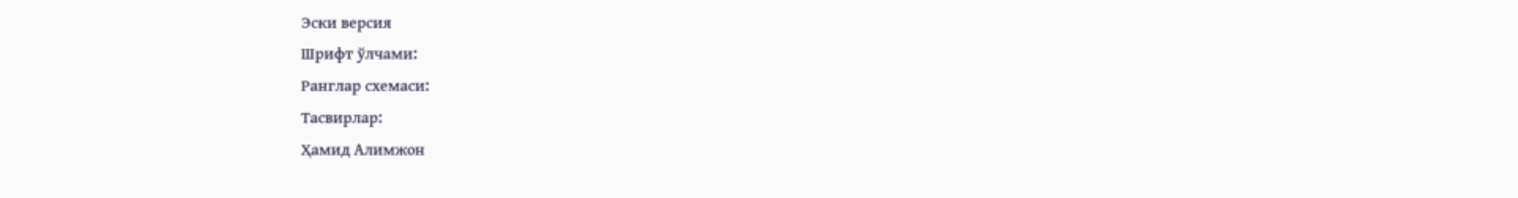Эски версия
Шрифт ўлчами:
Ранглар схемаси:
Тасвирлар:
Ҳамид Алимжон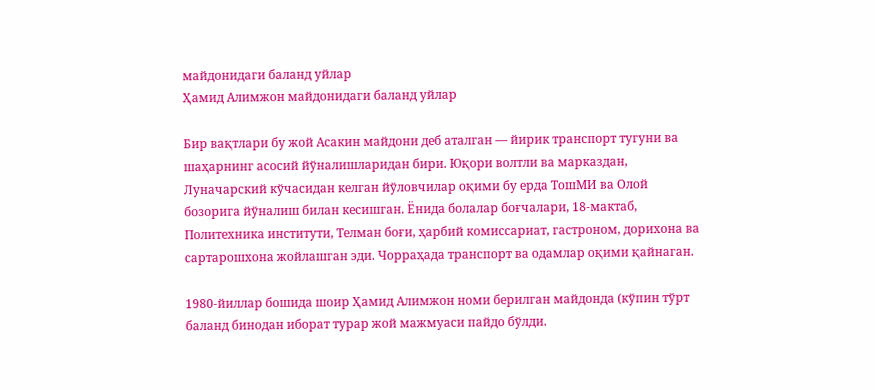майдонидаги баланд уйлар
Ҳамид Алимжон майдонидаги баланд уйлар

Бир вақтлари бу жой Асакин майдони деб аталган — йирик транспорт тугуни ва шаҳарнинг асосий йўналишларидан бири. Юқори волтли ва марказдан, Луначарский кўчасидан келган йўловчилар оқими бу ерда ТошМИ ва Олой бозорига йўналиш билан кесишган. Ёнида болалар боғчалари, 18-мактаб, Политехника институти, Телман боғи, ҳарбий комиссариат, гастроном, дорихона ва сартарошхона жойлашган эди. Чорраҳада транспорт ва одамлар оқими қайнаган.

1980-йиллар бошида шоир Ҳамид Алимжон номи берилган майдонда (кўпин тўрт баланд бинодан иборат турар жой мажмуаси пайдо бўлди.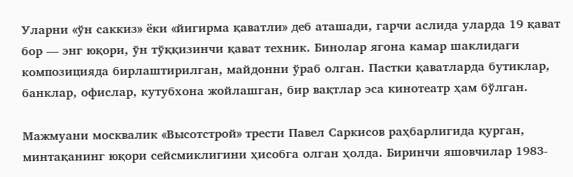Уларни «ўн саккиз» ёки «йигирма қаватли» деб аташади, гарчи аслида уларда 19 қават бор — энг юқори, ўн тўққизинчи қават техник. Бинолар ягона камар шаклидаги композицияда бирлаштирилган, майдонни ўраб олган. Пастки қаватларда бутиклар, банклар, офислар, кутубхона жойлашган, бир вақтлар эса кинотеатр ҳам бўлган.

Мажмуани москвалик «Высотстрой» трести Павел Саркисов раҳбарлигида қурган, минтақанинг юқори сейсмиклигини ҳисобга олган ҳолда. Биринчи яшовчилар 1983-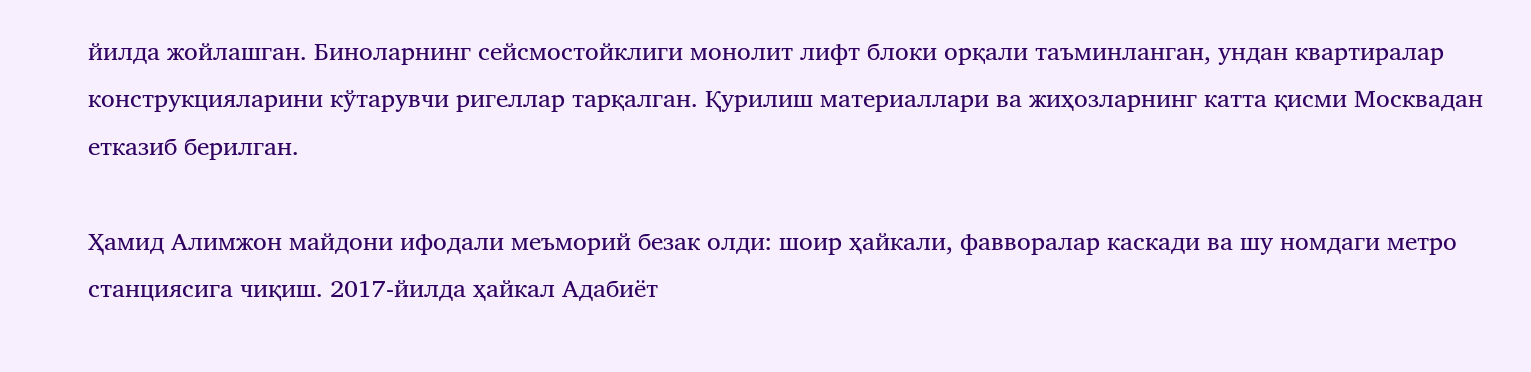йилда жойлашган. Биноларнинг сейсмостойклиги монолит лифт блоки орқали таъминланган, ундан квартиралар конструкцияларини кўтарувчи ригеллар тарқалган. Қурилиш материаллари ва жиҳозларнинг катта қисми Москвадан етказиб берилган.

Ҳамид Алимжон майдони ифодали меъморий безак олди: шоир ҳайкали, фавворалар каскади ва шу номдаги метро станциясига чиқиш. 2017-йилда ҳайкал Адабиёт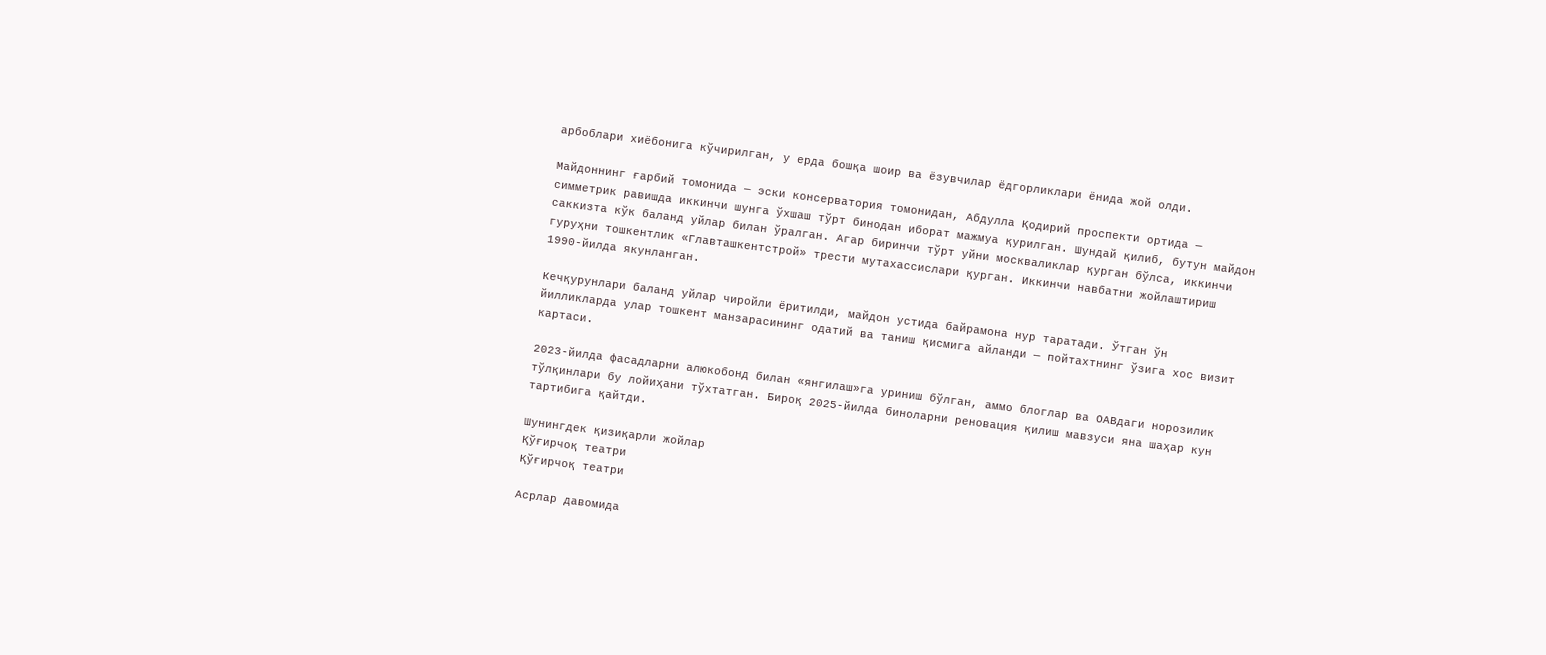арбоблари хиёбонига кўчирилган, у ерда бошқа шоир ва ёзувчилар ёдгорликлари ёнида жой олди.

Майдоннинг ғарбий томонида — эски консерватория томонидан, Абдулла Қодирий проспекти ортида — симметрик равишда иккинчи шунга ўхшаш тўрт бинодан иборат мажмуа қурилган. Шундай қилиб, бутун майдон саккизта кўк баланд уйлар билан ўралган. Агар биринчи тўрт уйни москваликлар қурган бўлса, иккинчи гуруҳни тошкентлик «Главташкентстрой» трести мутахассислари қурган. Иккинчи навбатни жойлаштириш 1990-йилда якунланган.

Кечқурунлари баланд уйлар чиройли ёритилди, майдон устида байрамона нур таратади. Ўтган ўн йилликларда улар тошкент манзарасининг одатий ва таниш қисмига айланди — пойтахтнинг ўзига хос визит картаси.

2023-йилда фасадларни алюкобонд билан «янгилаш»га уриниш бўлган, аммо блоглар ва ОАВдаги норозилик тўлқинлари бу лойиҳани тўхтатган. Бироқ 2025-йилда биноларни реновация қилиш мавзуси яна шаҳар кун тартибига қайтди.

Шунингдек қизиқарли жойлар
Қўғирчоқ театри
Қўғирчоқ театри

Асрлар давомида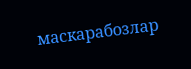маскарабозлар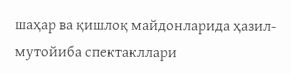шаҳар ва қишлоқ майдонларида ҳазил-мутойиба спектакллари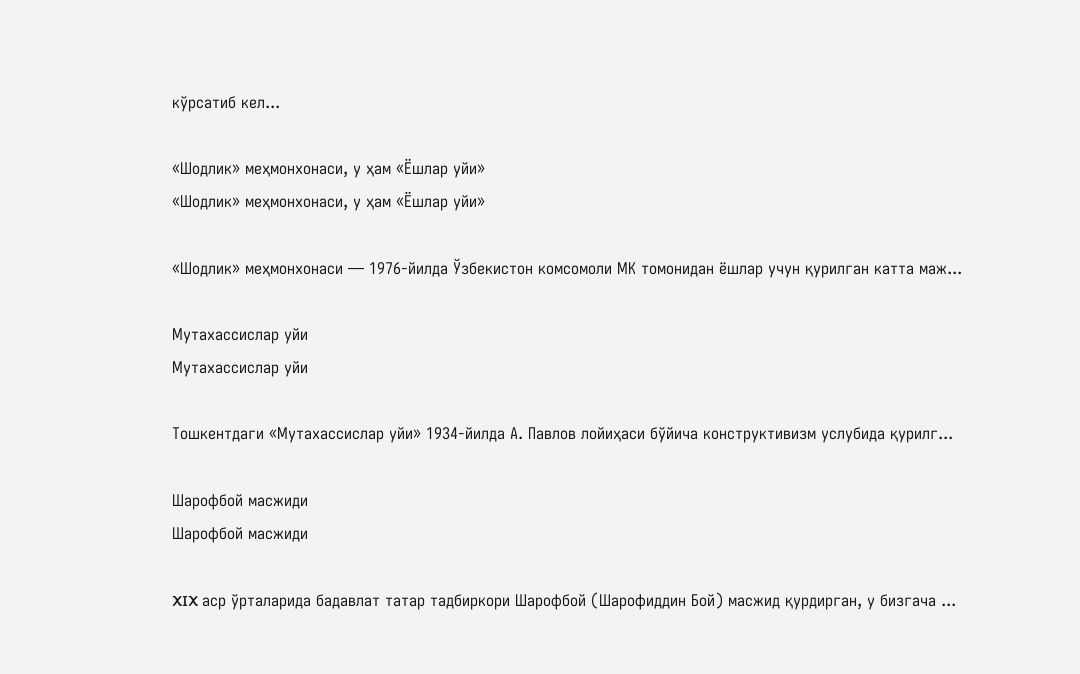кўрсатиб кел...

«Шодлик» меҳмонхонаси, у ҳам «Ёшлар уйи»
«Шодлик» меҳмонхонаси, у ҳам «Ёшлар уйи»

«Шодлик» меҳмонхонаси — 1976-йилда Ўзбекистон комсомоли МК томонидан ёшлар учун қурилган катта маж...

Мутахассислар уйи
Мутахассислар уйи

Тошкентдаги «Мутахассислар уйи» 1934-йилда А. Павлов лойиҳаси бўйича конструктивизм услубида қурилг...

Шарофбой масжиди
Шарофбой масжиди

XIX аср ўрталарида бадавлат татар тадбиркори Шарофбой (Шарофиддин Бой) масжид қурдирган, у бизгача ...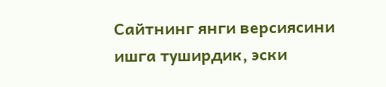Сайтнинг янги версиясини ишга туширдик, эски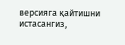версияга қайтишни истасангиз,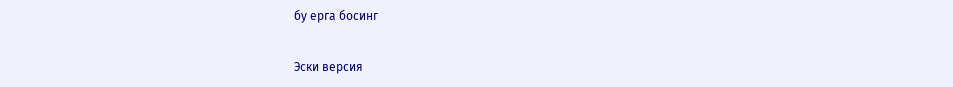бу ерга босинг

Эски версия